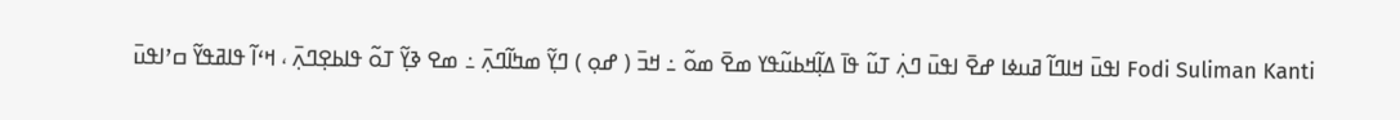Fodi Suliman Kanti ߊߟߎ߫ ߞߊߣߊ߬ ߥߎߦߊ ߝߐ߫ ߊߟߎ߫ ߣߍ߲߭ ߠߎ߬ ߟߊ߫ ߡߊ߲߬ߞߕߎ߬ߟߌ ߘߐ߫ ߘߋ߬ ߸ ߞߏ߫ ( ߝߋ߲ ) ߣߌ߲߬ ߘߤߊ߬ߣߍ߲߫ ߸ ߘߐ ߢߌ߲߬ ߠߋ߬ ߟߊߕߐ߲ߣߍ߲߫ ، ߞߵߊ߬ ߟߊߥߟߌ߬ ߛߴߊߟߎ߫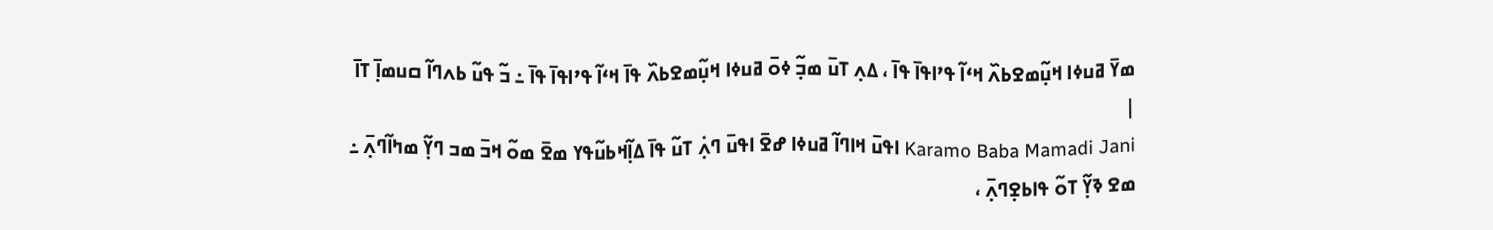ߘߌ߫ ߥߎߦߊ ߞߎ߲߬ߘߐߕߍ߰ ߞߵߊ߬ ߟߴߊߟߊ߫ ߟߊ߫ ، ߡߍ߲ ߠߎ߫ ߘߏ߲߬ ߦߋ߫ ߥߎߦߊ ߞߎ߲߬ߘߐߕߍ߰ ߟߊ߫ ߞߵߊ߬ ߟߴߊߟߊ߫ ߟߊ߫ ߸ ߏ߬ ߟߎ߬ ߕߍߣߊ߬ ߛߎߘߊ߲߫ ߠߊ߫ |
Karamo Baba Mamadi Jani ߊߟߎ߫ ߞߊߣߊ߬ ߥߎߦߊ ߝߐ߫ ߊߟߎ߫ ߣߍ߲߭ ߠߎ߬ ߟߊ߫ ߡߊ߲߬ߞߕߎ߬ߟߌ ߘߐ߫ ߘߋ߬ ߞߏ߫ ߘߏ ߣߌ߲߬ ߘߤߊ߬ߣߍ߲߫ ߸ ߘߐ ߢߌ߲߬ ߠߋ߬ ߟߊߕߐ߲ߣߍ߲߫ ،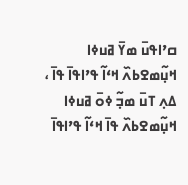ߛߴߊߟߎ߫ ߘߌ߫ ߥߎߦߊ ߞߎ߲߬ߘߐߕߍ߰ ߞߵߊ߬ ߟߴߊߟߊ߫ ߟߊ߫ ، ߡߍ߲ ߠߎ߫ ߘߏ߲߬ ߦߋ߫ ߥߎߦߊ ߞߎ߲߬ߘߐߕߍ߰ ߟߊ߫ ߞߵߊ߬ ߟߴߊߟߊ߫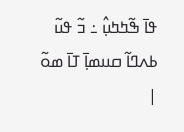ߟߊ߫ ߒ߬ߤߤߎ߲߮ ߸ ߏ߬ ߟߎ߬ ߕߍߣߊ߬ ߛߎߘߊ߲߫ ߠߊ߫ ߘߋ߬ |